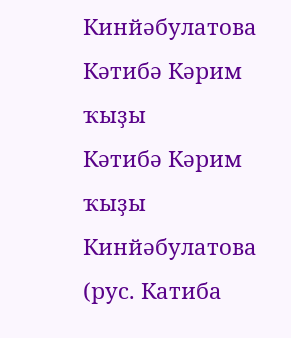Кинйәбулатова Кәтибә Кәрим ҡыҙы
Кәтибә Кәрим ҡыҙы Кинйәбулатова (рус. Катиба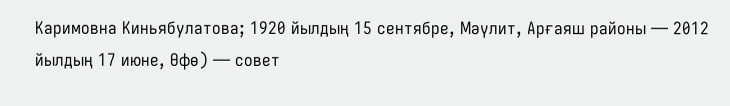Каримовна Киньябулатова; 1920 йылдың 15 сентябре, Мәүлит, Арғаяш районы — 2012 йылдың 17 июне, Өфө) — совет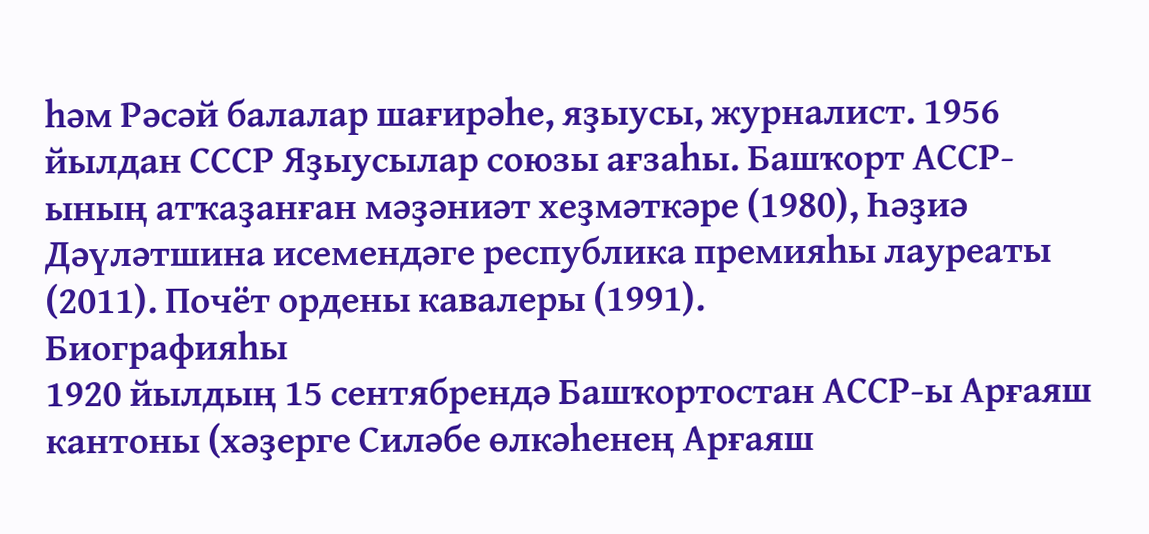һәм Рәсәй балалар шағирәһе, яҙыусы, журналист. 1956 йылдан СССР Яҙыусылар союзы ағзаһы. Башҡорт АССР-ының атҡаҙанған мәҙәниәт хеҙмәткәре (1980), Һәҙиә Дәүләтшина исемендәге республика премияһы лауреаты (2011). Почёт ордены кавалеры (1991).
Биографияһы
1920 йылдың 15 сентябрендә Башҡортостан АССР-ы Арғаяш кантоны (хәҙерге Силәбе өлкәһенең Арғаяш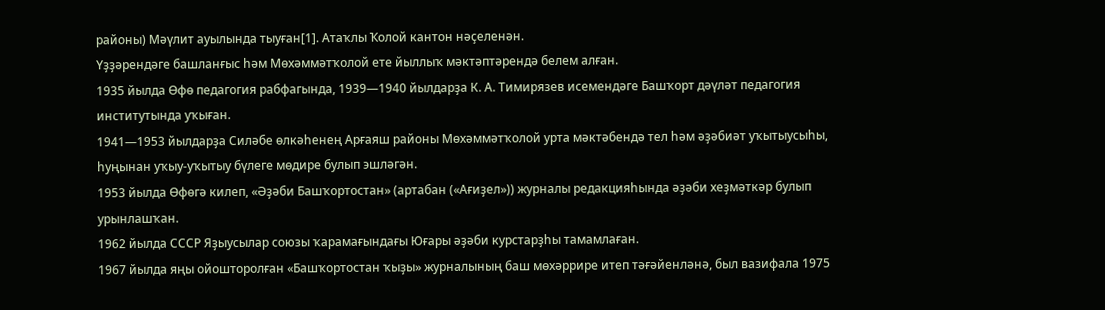районы) Мәүлит ауылында тыуған[1]. Атаҡлы Ҡолой кантон нәҫеленән.
Үҙҙәрендәге башланғыс һәм Мөхәммәтҡолой ете йыллыҡ мәктәптәрендә белем алған.
1935 йылда Өфө педагогия рабфагында, 1939—1940 йылдарҙа К. А. Тимирязев исемендәге Башҡорт дәүләт педагогия институтында уҡыған.
1941—1953 йылдарҙа Силәбе өлкәһенең Арғаяш районы Мөхәммәтҡолой урта мәктәбендә тел һәм әҙәбиәт уҡытыусыһы, һуңынан уҡыу-уҡытыу бүлеге мөдире булып эшләгән.
1953 йылда Өфөгә килеп, «Әҙәби Башҡортостан» (артабан («Ағиҙел»)) журналы редакцияһында әҙәби хеҙмәткәр булып урынлашҡан.
1962 йылда СССР Яҙыусылар союзы ҡарамағындағы Юғары әҙәби курстарҙһы тамамлаған.
1967 йылда яңы ойошторолған «Башҡортостан ҡыҙы» журналының баш мөхәррире итеп тәғәйенләнә, был вазифала 1975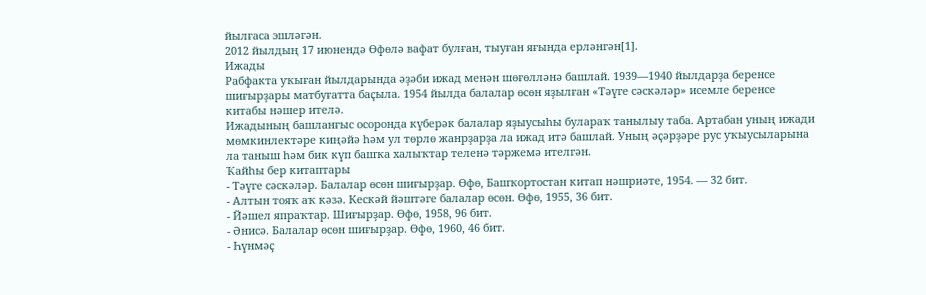йылғаса эшләгән.
2012 йылдың 17 июнендә Өфөлә вафат булған, тыуған яғында ерләнгән[1].
Ижады
Рабфакта уҡыған йылдарында әҙәби ижад менән шөғөлләнә башлай. 1939—1940 йылдарҙа беренсе шиғырҙары матбуғатта баҫыла. 1954 йылда балалар өсөн яҙылған «Тәүге сәскәләр» исемле беренсе китабы нәшер ителә.
Ижадының башланғыс осоронда күберәк балалар яҙыусыһы булараҡ танылыу таба. Артабан уның ижади мөмкинлектәре киңәйә һәм ул төрлө жанрҙарҙа ла ижад итә башлай. Уның әҫәрҙәре рус уҡыусыларына ла таныш һәм бик күп башҡа халыҡтар теленә тәржемә ителгән.
Ҡайһы бер китаптары
- Тәүге сәскәләр. Балалар өсөн шиғырҙар. Өфө, Башҡортостан китап нәшриәте, 1954. — 32 бит.
- Алтын тояҡ аҡ кәзә. Кескәй йәштәге балалар өсөн. Өфө, 1955, 36 бит.
- Йәшел япраҡтар. Шиғырҙар. Өфө, 1958, 96 бит.
- Әнисә. Балалар өсөн шиғырҙар. Өфө, 1960, 46 бит.
- Һүнмәҫ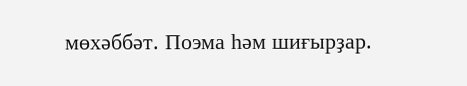мөхәббәт. Поэма һәм шиғырҙар.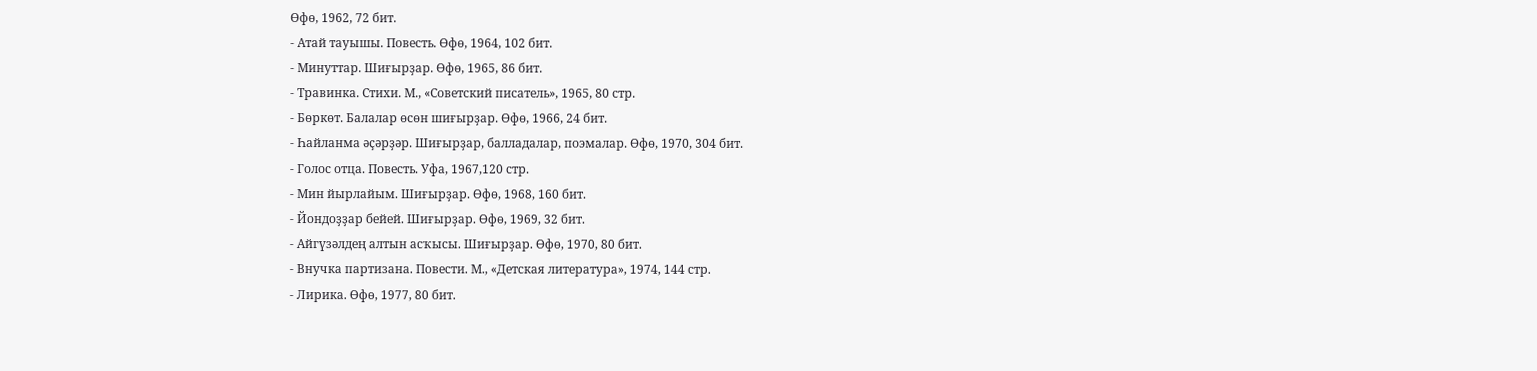Өфө, 1962, 72 бит.
- Атай тауышы. Повесть. Өфө, 1964, 102 бит.
- Минуттар. Шиғырҙар. Өфө, 1965, 86 бит.
- Травинка. Стихи. М., «Советский писатель», 1965, 80 стр.
- Бөркөт. Балалар өсөн шиғырҙар. Өфө, 1966, 24 бит.
- Һайланма әҫәрҙәр. Шиғырҙар, балладалар, поэмалар. Өфө, 1970, 304 бит.
- Голос отца. Повесть. Уфа, 1967,120 стр.
- Мин йырлайым. Шиғырҙар. Өфө, 1968, 160 бит.
- Йондоҙҙар бейей. Шиғырҙар. Өфө, 1969, 32 бит.
- Айгүзәлдең алтын асҡысы. Шиғырҙар. Өфө, 1970, 80 бит.
- Внучка партизана. Повести. М., «Детская литература», 1974, 144 стр.
- Лирика. Өфө, 1977, 80 бит.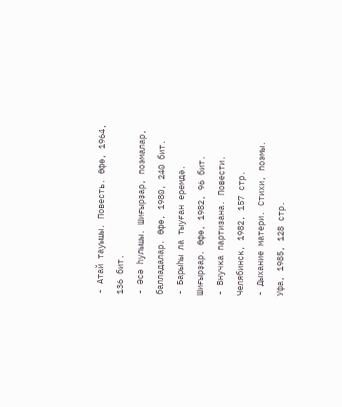- Атай тауышы. Повесть. Өфө, 1964, 136 бит.
- Әсә һулышы. Шиғырҙар, поэмалар, балладалар. Өфө, 1980, 240 бит.
- Барыһы ла тыуған еремдә. Шиғырҙар. Өфө, 1982, 96 бит.
- Внучка партизана. Повести. Челябинск, 1982, 157 стр.
- Дыхание матери. Стихи, поэмы. Уфа, 1985, 128 стр.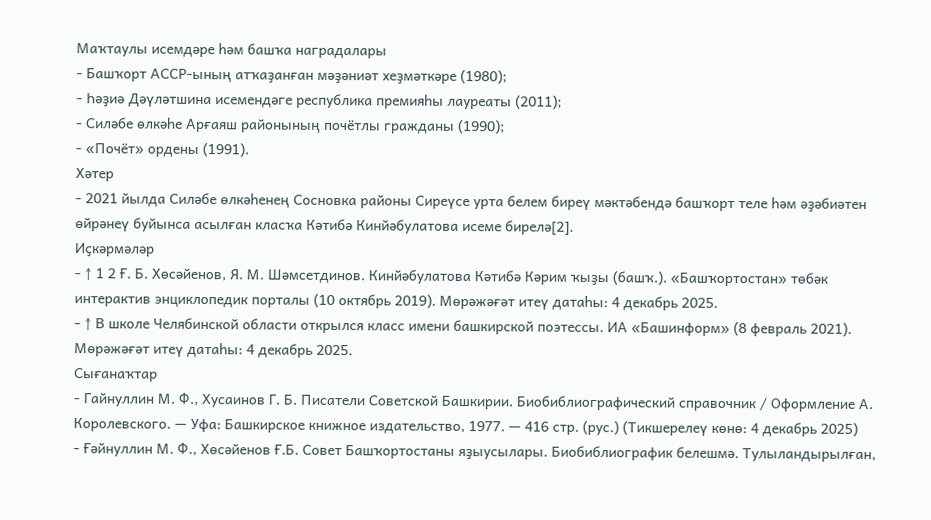Маҡтаулы исемдәре һәм башҡа наградалары
- Башҡорт АССР-ының атҡаҙанған мәҙәниәт хеҙмәткәре (1980);
- Һәҙиә Дәүләтшина исемендәге республика премияһы лауреаты (2011);
- Силәбе өлкәһе Арғаяш районының почётлы гражданы (1990);
- «Почёт» ордены (1991).
Хәтер
- 2021 йылда Силәбе өлкәһенең Сосновка районы Сиреүсе урта белем биреү мәктәбендә башҡорт теле һәм әҙәбиәтен өйрәнеү буйынса асылған класҡа Кәтибә Кинйәбулатова исеме бирелә[2].
Иҫкәрмәләр
- ↑ 1 2 Ғ. Б. Хөсәйенов, Я. М. Шәмсетдинов. Кинйәбулатова Кәтибә Кәрим ҡыҙы (башҡ.). «Башҡортостан» төбәк интерактив энциклопедик порталы (10 октябрь 2019). Мөрәжәғәт итеү датаһы: 4 декабрь 2025.
- ↑ В школе Челябинской области открылся класс имени башкирской поэтессы. ИА «Башинформ» (8 февраль 2021). Мөрәжәғәт итеү датаһы: 4 декабрь 2025.
Сығанаҡтар
- Гайнуллин М. Ф., Хусаинов Г. Б. Писатели Советской Башкирии. Биобиблиографический справочник / Оформление А. Королевского. — Уфа: Башкирское книжное издательство, 1977. — 416 стр. (рус.) (Тикшерелеү көнө: 4 декабрь 2025)
- Ғәйнуллин М. Ф., Хөсәйенов Ғ.Б. Совет Башҡортостаны яҙыусылары. Биобиблиографик белешмә. Тулыландырылған,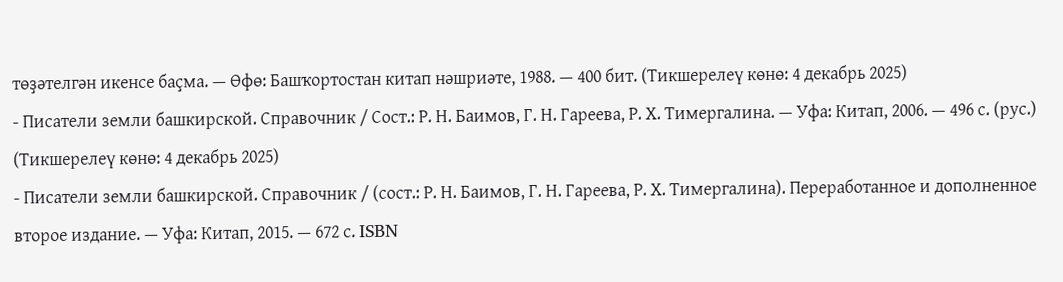төҙәтелгән икенсе баҫма. — Өфө: Башҡортостан китап нәшриәте, 1988. — 400 бит. (Тикшерелеү көнө: 4 декабрь 2025)
- Писатели земли башкирской. Справочник / Сост.: Р. Н. Баимов, Г. Н. Гареева, Р. Х. Тимергалина. — Уфа: Китап, 2006. — 496 с. (рус.) (Тикшерелеү көнө: 4 декабрь 2025)
- Писатели земли башкирской. Справочник / (сост.: Р. Н. Баимов, Г. Н. Гареева, Р. Х. Тимергалина). Переработанное и дополненное второе издание. — Уфа: Китап, 2015. — 672 с. ISBN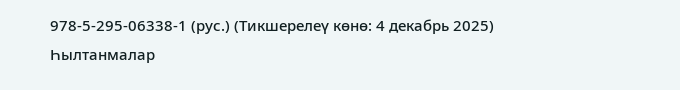978-5-295-06338-1 (рус.) (Тикшерелеү көнө: 4 декабрь 2025)
Һылтанмалар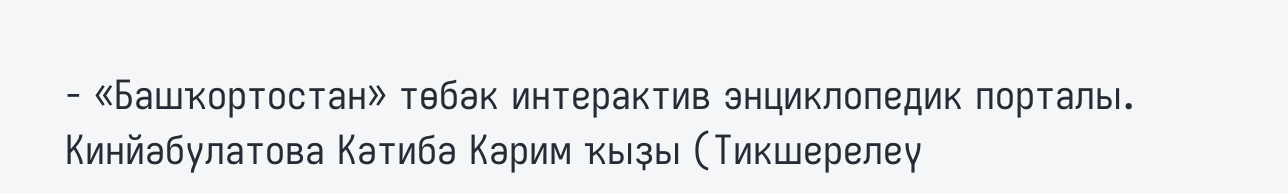- «Башҡортостан» төбәк интерактив энциклопедик порталы. Кинйәбулатова Кәтибә Кәрим ҡыҙы (Тикшерелеү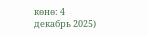көнө: 4 декабрь 2025)